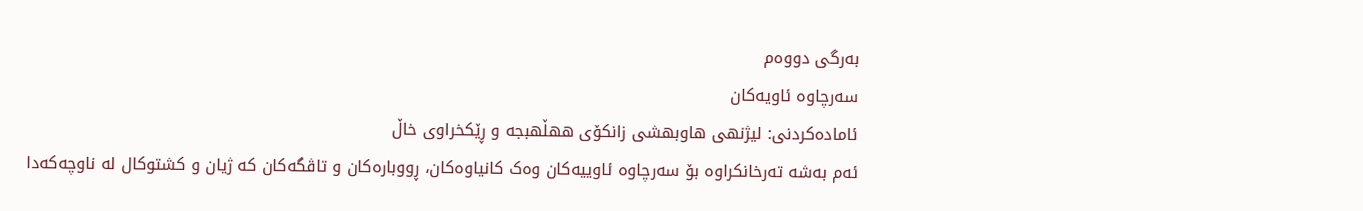بەرگی دووەم
سەرچاوە ئاویەکان
ئامادەکردنی: لیژنهی هاوبهشی زانكۆی ههڵهبجه و ڕێكخراوی خاڵ
ئەم بەشە تەرخانکراوە بۆ سەرچاوە ئاوییەکان وەک کانیاوەکان، ڕووبارەکان و تاڤگەکان کە ژیان و کشتوکال لە ناوچەکەدا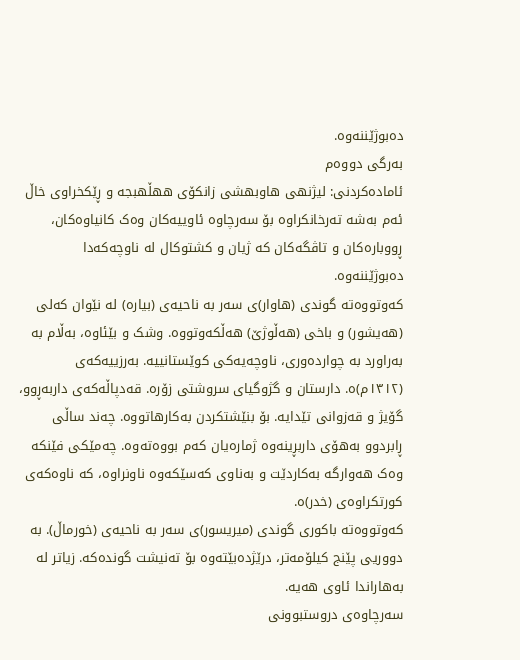دەبوژێننەوە.
بەرگی دووەم
ئامادەکردنی: لیژنهی هاوبهشی زانكۆی ههڵهبجه و ڕێكخراوی خاڵ
ئەم بەشە تەرخانکراوە بۆ سەرچاوە ئاوییەکان وەک کانیاوەکان، ڕووبارەکان و تاڤگەکان کە ژیان و کشتوکال لە ناوچەکەدا دەبوژێننەوە.
کەوتووەتە گوندی (هاوار)ی سەر بە ناحیەی (بیارە) لە نێوان کەلی (هەیشور) و باخی (هەڵوژێ) هەڵکەوتووە. وشک و بێئاوە، بەڵام بە بەراورد بە چواردەوری، ناوچەیەکی کوێستانییە. بەرزییەکەی (١٣١٢م)ە. دارستان و گژوگیای سروشتی زۆرە. قەدپاڵەکەی داربەڕوو، گۆیژ و قەزوانی تێدایە. بۆ بنێشتکردن بەکارهاتووە. چەند ساڵی ڕابردوو بەهۆی داربڕینەوە ژمارەیان کەم بووەتەوە. چەمێکی فێنکە وەک هەوارگە بەکاردێت و بەناوی کەسێکەوە ناونراوە، کە ناوەکەی کورتکراوەی (خدر)ە.
کەوتووەتە باکوری گوندی (میریسور)ی سەر بە ناحیەی (خورماڵ). به دووریی پێنج کیلۆمەتر، درێژدەبێتەوە بۆ تەنیشت گوندەکە. زیاتر لە بەهاراندا ئاوى هەیە.
سەرچاوەی دروستبوونی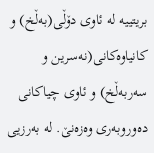بریتییە لە ئاوی دۆڵی(بەڵخ) و كانیاوەكانی(نەسرین و سەربەڵخ) و ئاوی چیاكانی دەوروبەری وەزەنێ. لە بەرزیی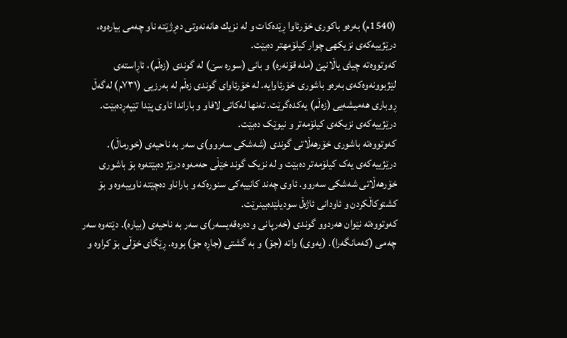(1540م) بەرەو باكوری خۆرئاوا ڕێدەكات و لە نزیك هانەنەوتی دەڕژێتە ناو چەمی بیارەوە، درێژییەكەی نزیكهی چوار كیلۆمهتر دەبێت.
کەوتووەتە چیای یاڵانپێ (ملە قۆنەرە) و بانی (سورە سێ) لە گوندی (زەڵم)، ئاڕاستەی لێژبوونەوەکەی بەرەو باشوری خۆرئاوایە. لە خۆرئاوای گوندی زەڵم لە بەرزیی (٧٣١م) لەگەڵ ڕوباری هەمیشەیی (زەڵم) یەکدەگرێت. تەنها لەکاتی لافاو و باراندا ئاوی پێدا تێپەڕدەبێت. درێژییەکەی نزیکەی کیلۆمەتر و نیوێک دەبێت.
کەوتووەتە باشوری خۆرهەڵاتی گوندی (شەشکی سەروو)ی سەر بە ناحیەی (خورماڵ). درێژییەکەی یەک کیلۆمەتر دەبێت و لە نزیک گوند خێڵی حەمەوە درێژ دەبێتەوە بۆ باشوری خۆرهەڵاتی شەشکی سەروو. ئاوی چەند کانییەکی سنورەکە و باراناو دەچێتە ناوییەوە و بۆ کشتوکاڵکردن و ئاودانی ئاژەڵ سودیلێدەبینرێت.
کەوتووەتە نێوان هەردوو گوندی (خەرپانی و دەرەقەیسەر)ی سەر بە ناحیەی (بیارە). دێتەوە سەر چەمی (کەمانگەرا). (یەوی) واتە (جۆ) و بە گشتی (جاڕە جۆ) بووە. ڕێگای خۆڵی بۆ کراوە و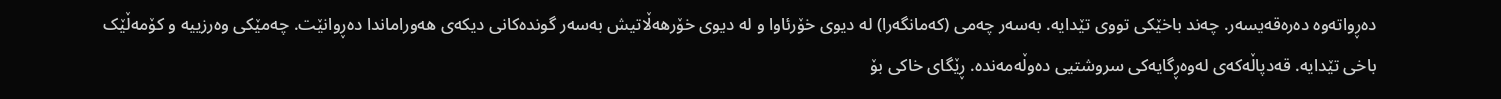دەڕواتەوە دەرەقەیسەر. چەند باخێکی تووی تێدایە. بەسەر چەمی (کەمانگەرا) لە دیوی خۆرئاوا و لە دیوی خۆرهەڵاتیش بەسەر گوندەکانی دیکەی هەوراماندا دەڕوانێت. چەمێکی وەرزییە و کۆمەڵێک باخی تێدایە. قەدپاڵەکەی لەوەڕگایەکی سروشتیی دەوڵەمەندە. ڕێگای خاکی بۆ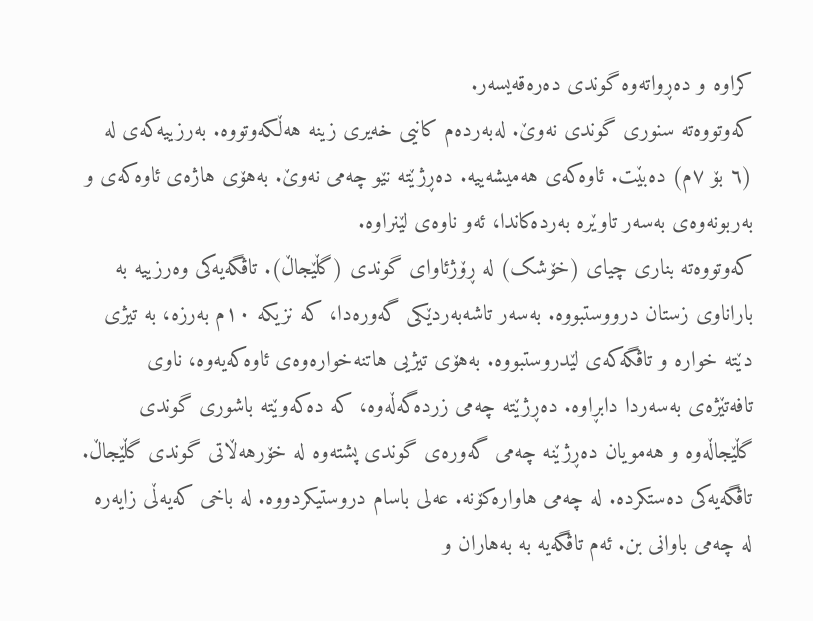کراوە و دەڕواتەوە گوندی دەرەقەیسەر.
کەوتووەتە سنوری گوندی نەوێ. لەبەردەم کانیی خەیری زینە هەڵکەوتووە. بەرزییەکەی لە (٦ بۆ ٧م) دەبێت. ئاوەکەی هەمیشەییە. دەڕژێتە نێو چەمی نەوێ. بەهۆی هاژەی ئاوەکەی و بەربونەوەی بەسەر تاوێرە بەردەکاندا، ئەو ناوەی لێنراوە.
کەوتووەتە بناری چیای (خۆشک) لە ڕۆژئاوای گوندی (گڵێجاڵ). تاڤگەیەکی وەرزییە بە باراناوی زستان درووستبووە. بەسەر تاشەبەردێکی گەورەدا، کە نزیکە ١٠م بەرزە، بە تیژی دێتە خوارە و تاڤگەکەی لێدروستبووە. بەهۆی تیژیی هاتنەخوارەوەی ئاوەکەیەوە، ناوی تافەتێژەی بەسەردا دابڕاوە. دەڕژێتە چەمی زردەگەڵەوە، کە دەکەوێتە باشوری گوندی گڵێجاڵەوە و هەمویان دەڕژێنە چەمی گەورەی گوندی پشتەوە لە خۆرهەڵاتی گوندی گڵێجاڵ.
تاڤگەیەکی دەستکردە. لە چەمی هاوارەکۆنە. عەلی باسام دروستیکردووە. لە باخی کەیەڵی زایەرە لە چەمی باوانی بن. ئەم تاڤگەیە بە بەهاران و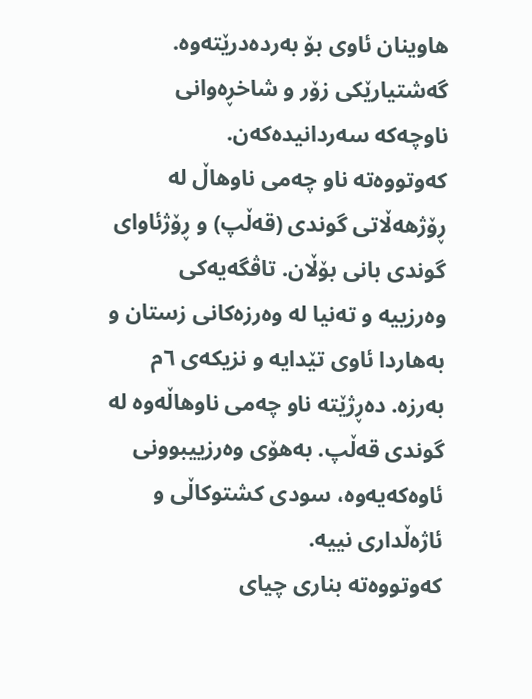هاوینان ئاوی بۆ بەردەدرێتەوە. گەشتیارێکی زۆر و شاخڕەوانی ناوچەکە سەردانیدەکەن.
کەوتووەتە ناو چەمی ناوهاڵ لە ڕۆژهەڵاتی گوندی (قەڵپ) و ڕۆژئاوای گوندی بانی بۆڵان. تاڤگەیەکی وەرزییە و تەنیا لە وەرزەکانی زستان و بەهاردا ئاوی تێدایە و نزیکەی ٦م بەرزە. دەڕژێتە ناو چەمی ناوهاڵەوە لە گوندی قەڵپ. بەهۆی وەرزییبوونی ئاوەکەیەوە، سودی کشتوکاڵی و ئاژەڵداری نییە.
کەوتووەتە بناری چیای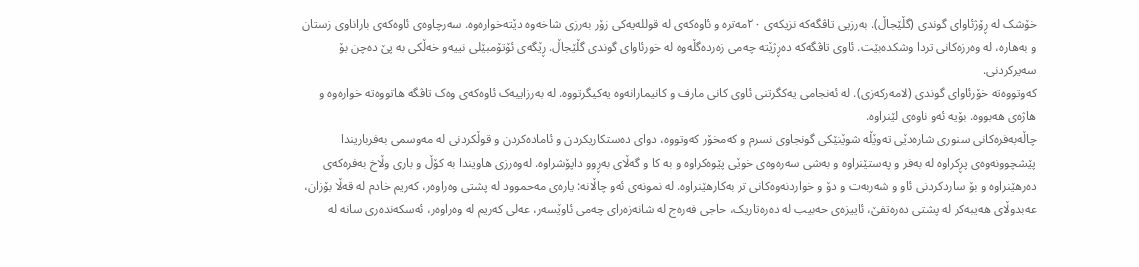خۆشک لە ڕۆژئاوای گوندی (گڵێجاڵ). بەرزیی تاڤگەکە نزیکەی ٢٠مەترە و ئاوەکەی لە قوللەیەکی زۆر بەرزی شاخەوە دێتەخوارەوە. سەرچاوەی ئاوەکەی باراناوی زستان و بەهارە، لە وەرزەکانی تردا وشکدەبێت. ئاوی تاڤگەکە دەڕژێتە چەمی زەردەگڵەوە لە خورئاوای گوندی گڵێجاڵ. ڕێگەی ئۆتۆمبێلی نییەو خەڵکی بە پێ دەچن بۆ سەیرکردنی.
کەوتووەتە خۆرئاوای گوندی (لامەرکەزی). لە ئەنجامی یەکگرتنی ئاوی کانی مارف و کانیمارانەوە یەکیگرتووە. لە بەرزاییەک ئاوەکەی وەک تاڤگە هاتووەتە خوارەوە و هاژەی هەبووە. بۆیە ئەو ناوەی لێنراوە.
چاڵەبەفرەکانی سنوری شارەدێی تەوێڵە شوێنێکی گونجاوی نسرم و کەمخۆر کەوتووە، دوای دەستکاریکردن و ئامادەکردن و قوڵکردنی لە مەوسمی بەفرباریندا پێشچوونەوەی پڕکراوە لە بەفر و پەستێنراوە و بەشی سەرەوەی خوێی پێوەکراوە و بە کا و گەڵای بەڕوو داپۆشراوە. لەوەرزی هاویندا بە کۆڵ و باری وڵاخ بەفرەکەی دەرهێنراوە و بۆ ساردکردنی ئاو و شەربەت و دۆ و خواردنەوەکانی تر بەکارهێنراوە. لە نمونەی ئەو چاڵانە: یارەی مەحموود لە پشتی وەراوەر، کەریم خادم لە قەڵا بۆزان، عەبدوڵای هەیبەکر لە پشتی دەرەتفێ، ئاییزەی حەبیب لە دەرەتاریک، حاجی فەرەج لە شانەزەرای چەمی ئاوێسەر، عەلی کەریم لە وەراوەر، ئەسکەندەری سانە لە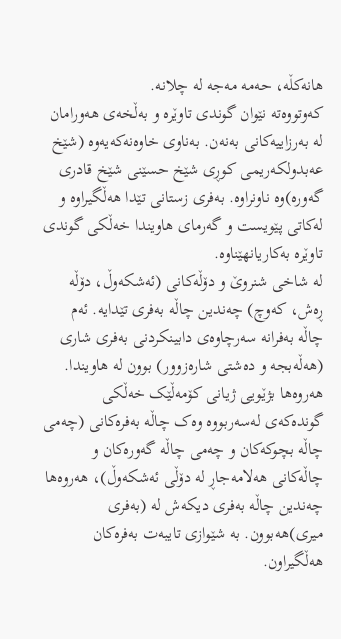هانەکڵە، حەمە مەجە لە چلانە.
کەوتووەتە نێوان گوندی تاوێرە و بەڵخەی هەورامان لە بەرزاییەکانی بەنەن. بەناوی خاوەنەکەیەوە (شێخ عەبدولکەریمی کوڕی شێخ حسێنی شێخ قادری گەورە)وە ناونراوە. بەفری زستانی تێدا هەڵگیراوە و لەکاتی پێویست و گەرمای هاویندا خەڵکی گوندی تاوێرە بەکاریانهێناوە.
لە شاخی شنروێ و دۆڵەکانی (ئەشکەوڵ، دۆڵە ڕەش، کەوچ) چەندین چاڵە بەفری تێدایە. ئەم چاڵە بەفرانە سەرچاوەی دابینکردنی بەفری شاری (هەڵەبجە و دەشتی شارەزوور) بوون لە هاویندا. هەروەها بژێویی ژیانی کۆمەڵێک خەڵکی گوندەکەی لەسەربووە وەک چاڵە بەفرەکانی (چەمی چاڵە بچوکەکان و چەمی چاڵە گەورەکان و چاڵەکانی هەلامەجاڕ لە دۆڵی ئەشکەوڵ)، هەروەها چەندین چاڵە بەفری دیکەش لە (بەفری میری)هەبوون. بە شێوازی تایبەت بەفرەکان هەڵگیراون.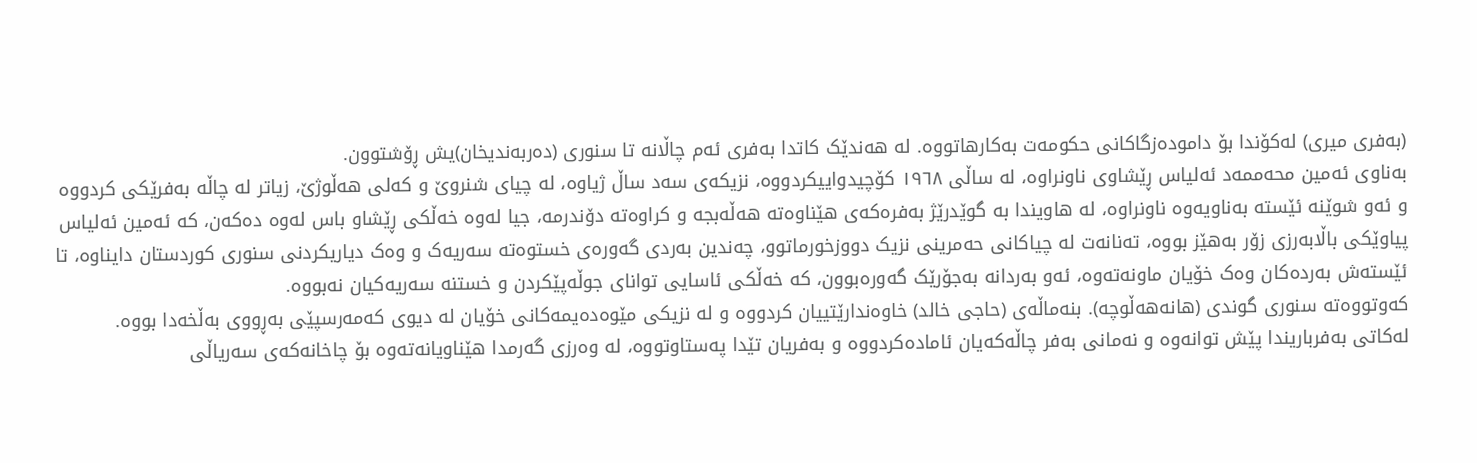(بەفری میری) لەکۆندا بۆ دامودەزگاکانی حکومەت بەکارهاتووە. لە هەندێک کاتدا بەفری ئەم چاڵانە تا سنوری (دەربەندیخان)یش ڕۆشتوون.
بەناوی ئەمین محەممەد ئەلیاس ڕێشاوی ناونراوە، لە ساڵی ١٩٦٨ کۆچیدواییکردووە، نزیکەی سەد ساڵ ژیاوە، لە چیای شنروێ و کەلی هەڵوژێ، زیاتر لە چاڵە بەفرێکی کردووە و ئەو شوێنە ئێستە بەناویەوە ناونراوە، لە هاویندا بە گوێدرێژ بەفرەکەی هێناوەتە هەڵەبجە و کراوەتە دۆندرمە، جيا لەوە خەڵکى ڕێشاو باس لەوە دەکەن، کە ئەمین ئەلیاس پیاوێکی باڵابەرزی زۆر بەهێز بووە، تەنانەت لە چیاکانی حەمرینی نزیک دووزخورماتوو، چەندین بەردی گەورەی خستوەتە سەریەک و وەک دیاریکردنی سنوری کوردستان دایناوە، تا ئێستەش بەردەکان وەک خۆیان ماونەتەوە، ئەو بەردانە بەجۆرێک گەورەبوون، کە خەڵکى ئاسايى تواناى جوڵەپێکردن و خستنە سەريەکيان نەبووە.
کەوتووەتە سنوری گوندی (هانەهەڵوچە). بنەماڵەی (حاجی خالد) خاوەندارێتییان کردووە و لە نزیکی مێوەدەیمەکانی خۆیان لە دیوی کەمەرسپێی بەڕووی بەڵخەدا بووە. لەکاتی بەفرباریندا پێش توانەوە و نەمانی بەفر چاڵەکەیان ئامادەکردووە و بەفریان تێدا پەستاوتووە، لە وەرزی گەرمدا هێناویانەتەوە بۆ چاخانەکەی سەریاڵی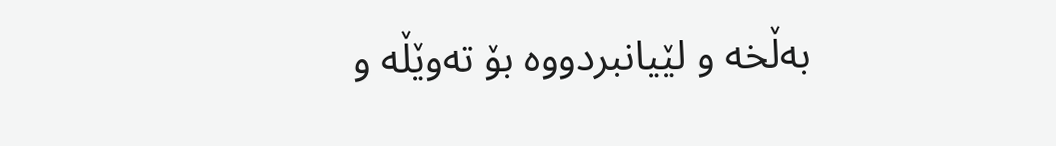بەڵخە و لێیانبردووە بۆ تەوێڵە و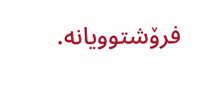فرۆشتوویانە.